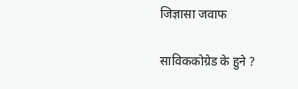जिज्ञासा जवाफ

साविककोग्रेड के हुने ?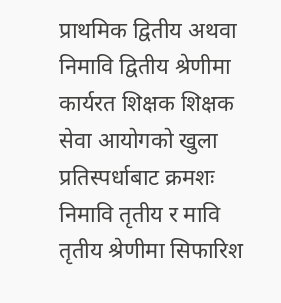प्राथमिक द्वितीय अथवा निमावि द्वितीय श्रेणीमा कार्यरत शिक्षक शिक्षक सेवा आयोगको खुला प्रतिस्पर्धाबाट क्रमशः निमावि तृतीय र मावि तृतीय श्रेणीमा सिफारिश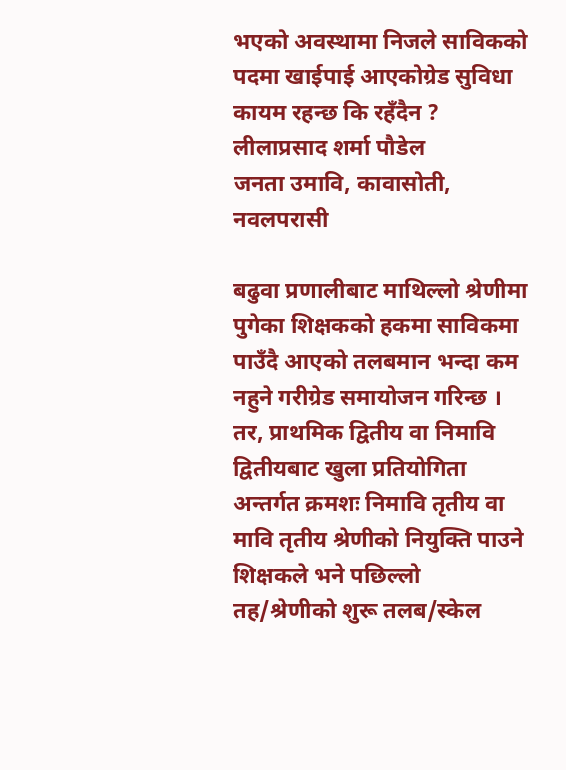भएको अवस्थामा निजले साविकको पदमा खाईपाई आएकोग्रेड सुविधा कायम रहन्छ कि रहँदैन ?
लीलाप्रसाद शर्मा पौडेल
जनता उमावि, कावासोती, नवलपरासी

बढुवा प्रणालीबाट माथिल्लो श्रेणीमा पुगेका शिक्षकको हकमा साविकमा पाउँदै आएको तलबमान भन्दा कम नहुने गरीग्रेड समायोजन गरिन्छ । तर, प्राथमिक द्वितीय वा निमावि द्वितीयबाट खुला प्रतियोगिता अन्तर्गत क्रमशः निमावि तृतीय वा मावि तृतीय श्रेणीको नियुक्ति पाउने शिक्षकले भने पछिल्लो तह/श्रेणीको शुरू तलब/स्केल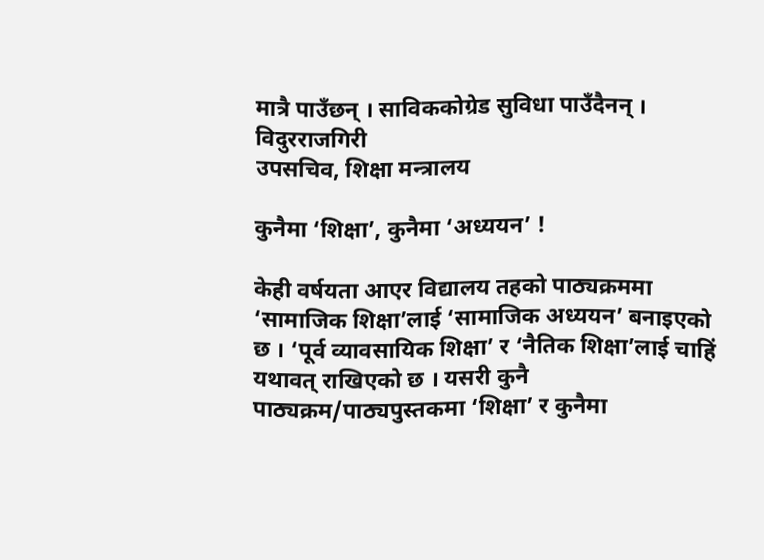मात्रै पाउँछन् । साविककोग्रेड सुविधा पाउँदैनन् ।
विदुरराजगिरी
उपसचिव, शिक्षा मन्त्रालय

कुनैमा ‘शिक्षा’, कुनैमा ‘अध्ययन’ !

केही वर्षयता आएर विद्यालय तहको पाठ्यक्रममा ‘सामाजिक शिक्षा’लाई ‘सामाजिक अध्ययन’ बनाइएको छ । ‘पूर्व व्यावसायिक शिक्षा’ र ‘नैतिक शिक्षा’लाई चाहिं यथावत् राखिएको छ । यसरी कुनै पाठ्यक्रम/पाठ्यपुस्तकमा ‘शिक्षा’ र कुनैमा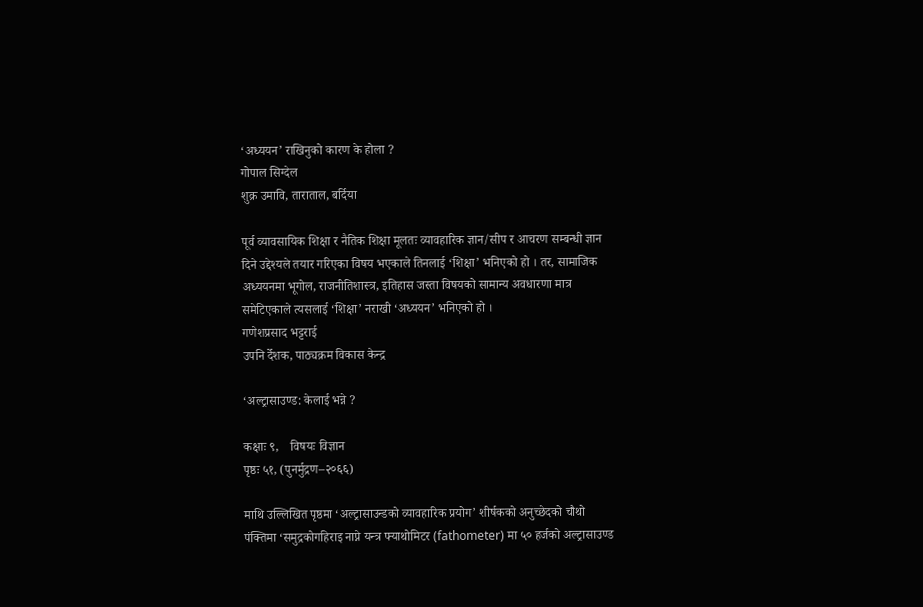‘अध्ययन’ राखिनुको कारण के होला ?
गोपाल सिग्देल
शुक्र उमावि, ताराताल, बर्दिया

पूर्व व्यावसायिक शिक्षा र नैतिक शिक्षा मूलतः व्यावहारिक ज्ञान/सीप र आचरण सम्बन्धी ज्ञान दिने उद्देश्यले तयार गरिएका विषय भएकाले तिनलाई ‘शिक्षा’ भनिएको हो । तर, सामाजिक अध्ययनमा भूगोल, राजनीतिशास्त्र, इतिहास जस्ता विषयको सामान्य अवधारणा मात्र समेटिएकाले त्यसलाई ‘शिक्षा’ नराखी ‘अध्ययन’ भनिएको हो ।
गणेशप्रसाद भट्टराई
उपनि र्देशक, पाठ्यक्रम विकास केन्द्र

‘अल्ट्रासाउण्ड: केलाई भन्ने ?

कक्षाः ९,    विषयः विज्ञान
पृष्ठः ५१, (पुनर्मुद्रण–२०६६)

माथि उल्लिखित पृष्ठमा ‘अल्ट्रासाउन्डको व्यावहारिक प्रयोग’ शीर्षकको अनुच्छेदको चौथो पंक्तिमा ‘समुद्रकोगहिराइ नाप्ने यन्त्र फ्याथोमिटर (fathometer) मा ५० हर्जको अल्ट्रासाउण्ड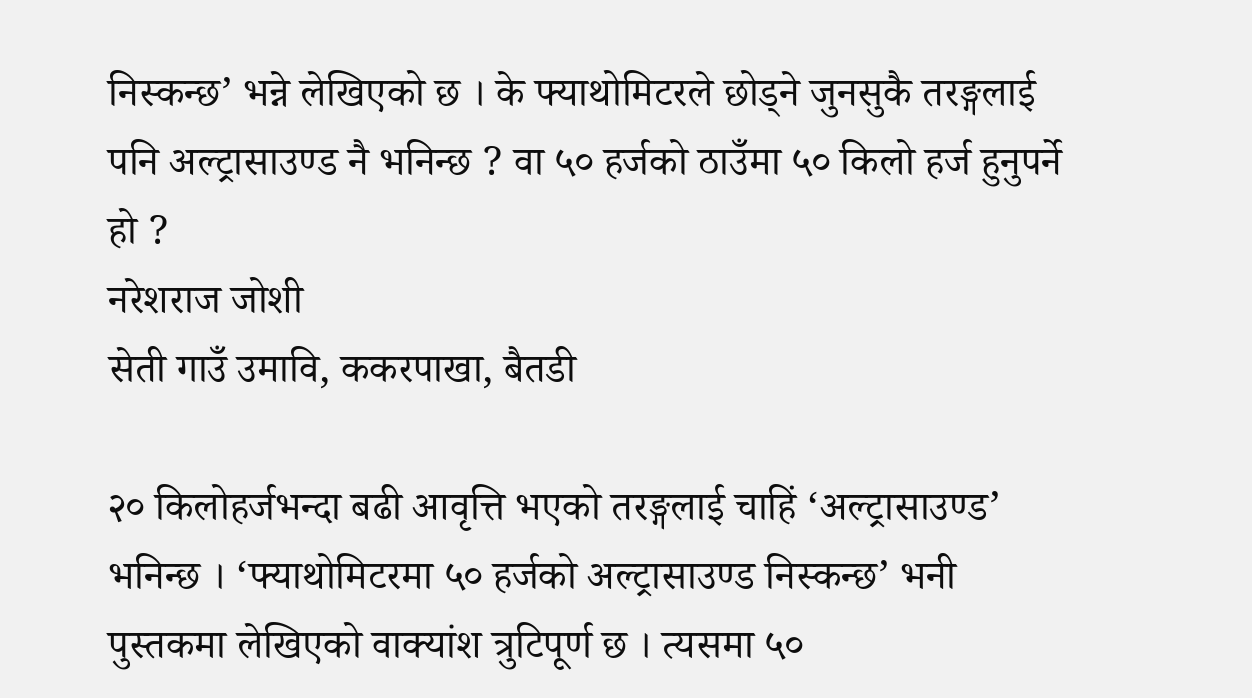निस्कन्छ’ भन्ने लेखिएको छ । के फ्याथोमिटरले छोड्ने जुनसुकै तरङ्गलाई पनि अल्ट्रासाउण्ड नै भनिन्छ ? वा ५० हर्जको ठाउँमा ५० किलो हर्ज हुनुपर्ने हो ?
नरेशराज जोशी
सेती गाउँ उमावि, ककरपाखा, बैतडी

२० किलोहर्जभन्दा बढी आवृत्ति भएको तरङ्गलाई चाहिं ‘अल्ट्रासाउण्ड’ भनिन्छ । ‘फ्याथोमिटरमा ५० हर्जको अल्ट्रासाउण्ड निस्कन्छ’ भनी पुस्तकमा लेखिएको वाक्यांश त्रुटिपूर्ण छ । त्यसमा ५०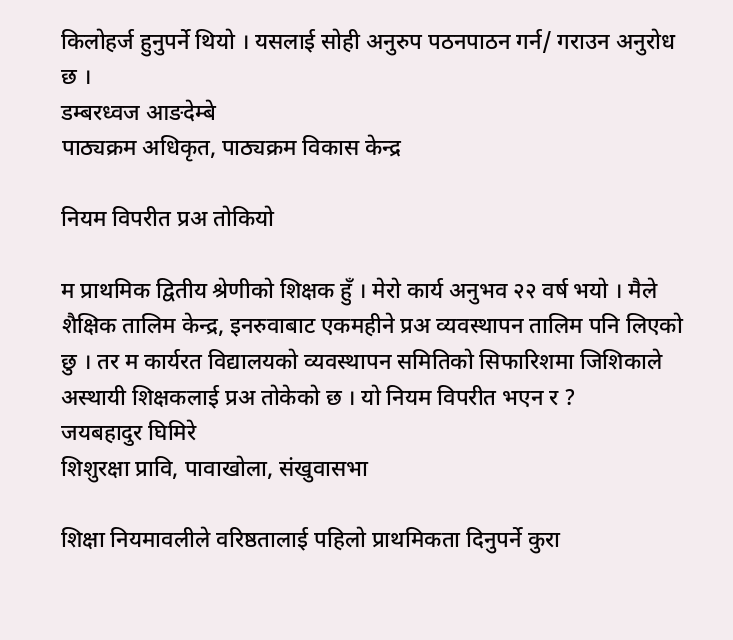किलोहर्ज हुनुपर्ने थियो । यसलाई सोही अनुरुप पठनपाठन गर्न/ गराउन अनुरोध छ ।
डम्बरध्वज आङदेम्बे
पाठ्यक्रम अधिकृत, पाठ्यक्रम विकास केन्द्र

नियम विपरीत प्रअ तोकियो

म प्राथमिक द्वितीय श्रेणीको शिक्षक हुँ । मेरो कार्य अनुभव २२ वर्ष भयो । मैले शैक्षिक तालिम केन्द्र, इनरुवाबाट एकमहीने प्रअ व्यवस्थापन तालिम पनि लिएको छु । तर म कार्यरत विद्यालयको व्यवस्थापन समितिको सिफारिशमा जिशिकाले अस्थायी शिक्षकलाई प्रअ तोकेको छ । यो नियम विपरीत भएन र ?
जयबहादुर घिमिरे
शिशुरक्षा प्रावि, पावाखोला, संखुवासभा

शिक्षा नियमावलीले वरिष्ठतालाई पहिलो प्राथमिकता दिनुपर्ने कुरा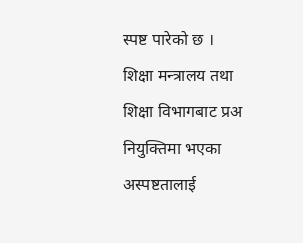स्पष्ट पारेको छ । शिक्षा मन्त्रालय तथा शिक्षा विभागबाट प्रअ नियुक्तिमा भएका अस्पष्टतालाई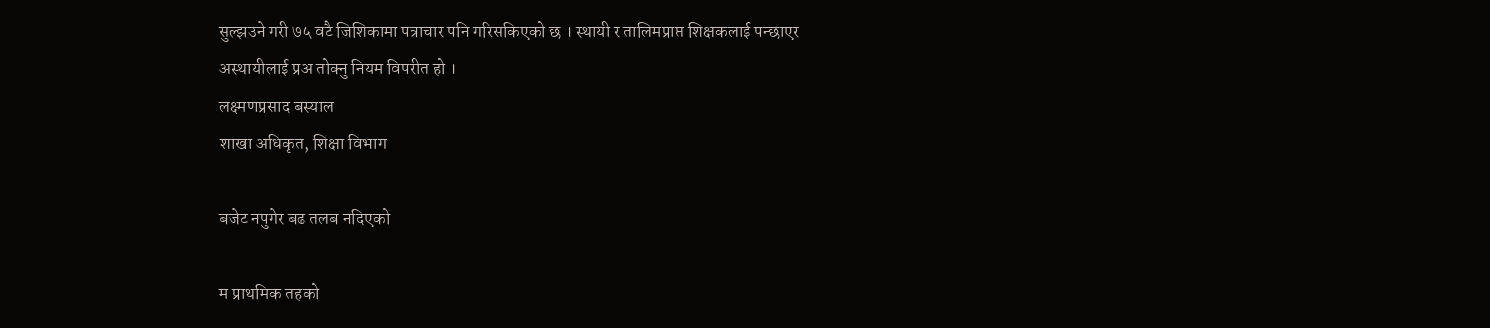सुल्झउने गरी ७५ वटै जिशिकामा पत्राचार पनि गरिसकिएको छ । स्थायी र तालिमप्राप्त शिक्षकलाई पन्छाएर अस्थायीलाई प्रअ तोक्नु नियम विपरीत हो ।
लक्ष्मणप्रसाद बस्याल
शाखा अधिकृत, शिक्षा विभाग

बजेट नपुगेर बढ तलब नदिएको

म प्राथमिक तहको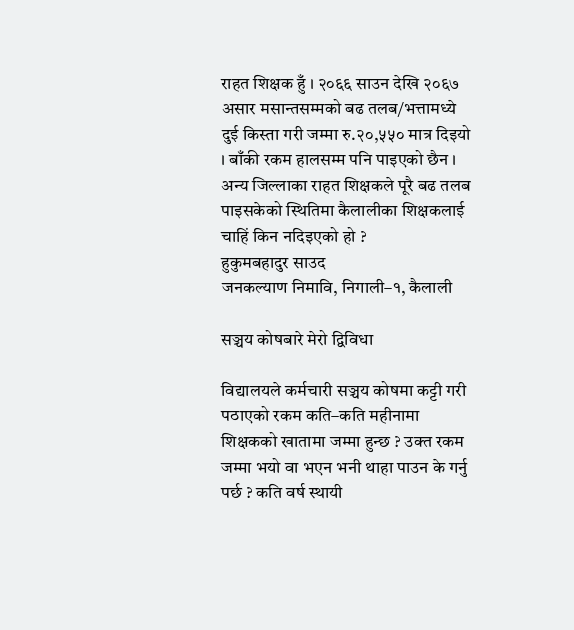राहत शिक्षक हुँ । २०६६ साउन देखि २०६७ असार मसान्तसम्मको बढ तलब/भत्तामध्ये दुई किस्ता गरी जम्मा रु.२०,५५० मात्र दिइयो । बाँकी रकम हालसम्म पनि पाइएको छैन । अन्य जिल्लाका राहत शिक्षकले पूरै बढ तलब पाइसकेको स्थितिमा कैलालीका शिक्षकलाई चाहिं किन नदिइएको हो ?
हुकुमबहादुर साउद
जनकल्याण निमावि, निगाली–१, कैलाली

सञ्चय कोषबारे मेरो द्विविधा

विद्यालयले कर्मचारी सञ्चय कोषमा कट्टी गरी पठाएको रकम कति–कति महीनामा शिक्षकको खातामा जम्मा हुन्छ ? उक्त रकम जम्मा भयो वा भएन भनी थाहा पाउन के गर्नु पर्छ ? कति वर्ष स्थायी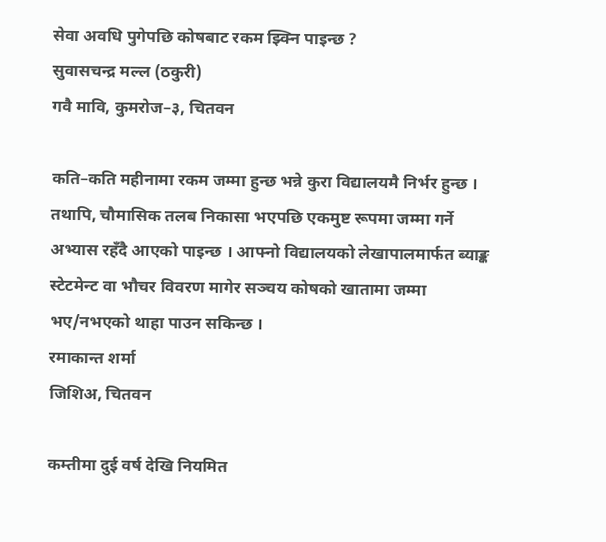सेवा अवधि पुगेपछि कोषबाट रकम झ्क्नि पाइन्छ ?
सुवासचन्द्र मल्ल (ठकुरी)
गवै मावि, कुमरोज–३, चितवन

कति–कति महीनामा रकम जम्मा हुन्छ भन्ने कुरा विद्यालयमै निर्भर हुन्छ । तथापि, चौमासिक तलब निकासा भएपछि एकमुष्ट रूपमा जम्मा गर्ने अभ्यास रहँदै आएको पाइन्छ । आफ्नो विद्यालयको लेखापालमार्फत ब्याङ्क स्टेटमेन्ट वा भौचर विवरण मागेर सञ्चय कोषको खातामा जम्मा भए/नभएको थाहा पाउन सकिन्छ ।
रमाकान्त शर्मा
जिशिअ, चितवन

कम्तीमा दुई वर्ष देखि नियमित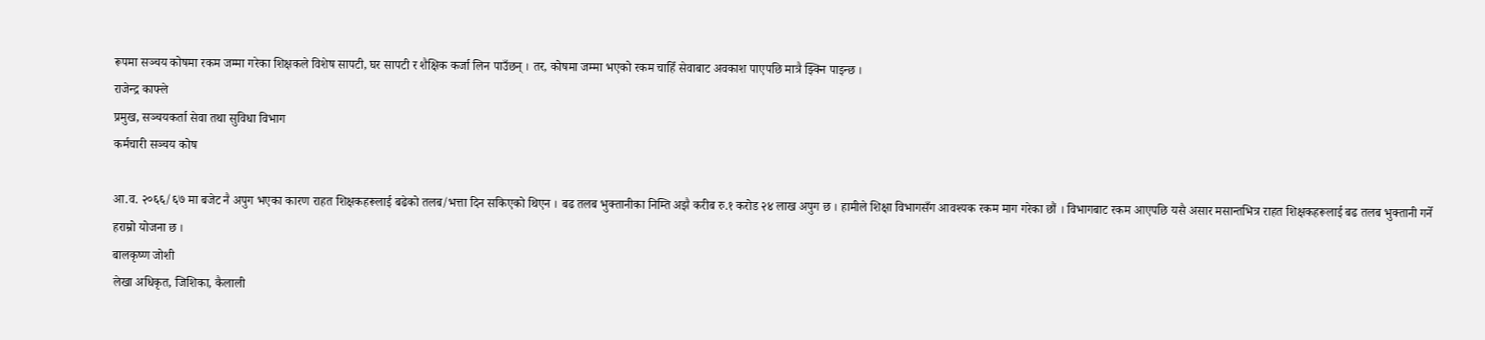रूपमा सञ्चय कोषमा रकम जम्मा गरेका शिक्षकले विशेष सापटी, घर सापटी र शैक्षिक कर्जा लिन पाउँछन् । तर, कोषमा जम्मा भएको रकम चाहिँ सेवाबाट अवकाश पाएपछि मात्रै झ्क्नि पाइन्छ ।
राजेन्द्र काफ्ले
प्रमुख, सञ्चयकर्ता सेवा तथा सुविधा विभाग
कर्मचारी सञ्चय कोष

आ.व. २०६६/६७ मा बजेट नै अपुग भएका कारण राहत शिक्षकहरूलाई बढेको तलब/भत्ता दिन सकिएको थिएन । बढ तलब भुक्तानीका निम्ति अझै करीब रु.१ करोड २४ लाख अपुग छ । हामीले शिक्षा विभागसँग आवश्यक रकम माग गरेका छौं । विभागबाट रकम आएपछि यसै असार मसान्तभित्र राहत शिक्षकहरूलाई बढ तलब भुक्तानी गर्ने हराम्रो योजना छ ।
बालकृष्ण जोशी
लेखा अधिकृत, जिशिका, कैलाली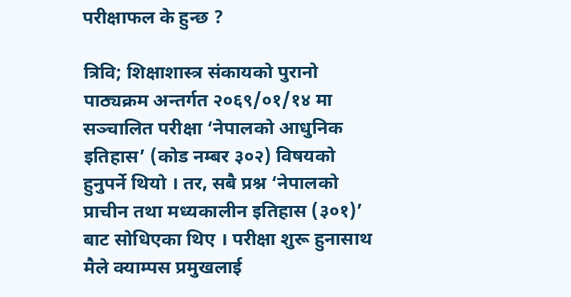परीक्षाफल के हुन्छ ?

त्रिवि; शिक्षाशास्त्र संकायको पुरानो पाठ्यक्रम अन्तर्गत २०६९/०१/१४ मा सञ्चालित परीक्षा ‘नेपालको आधुनिक इतिहास’ (कोड नम्बर ३०२) विषयको हुनुपर्ने थियो । तर, सबै प्रश्न ‘नेपालको प्राचीन तथा मध्यकालीन इतिहास (३०१)’ बाट सोधिएका थिए । परीक्षा शुरू हुनासाथ मैले क्याम्पस प्रमुखलाई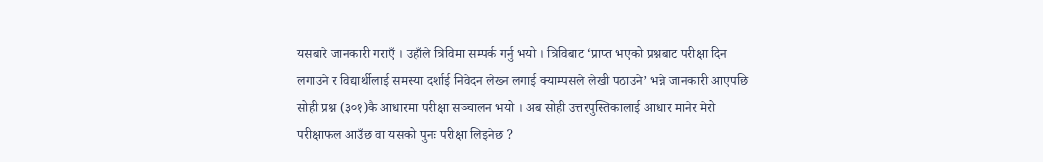यसबारे जानकारी गराएँ । उहाँले त्रिविमा सम्पर्क गर्नु भयो । त्रिविबाट ‘प्राप्त भएको प्रश्नबाट परीक्षा दिन लगाउने र विद्यार्थीलाई समस्या दर्शाई निवेदन लेख्न लगाई क्याम्पसले लेखी पठाउने’ भन्ने जानकारी आएपछि सोही प्रश्न (३०१)कै आधारमा परीक्षा सञ्चालन भयो । अब सोही उत्तरपुस्तिकालाई आधार मानेर मेरो परीक्षाफल आउँछ वा यसको पुनः परीक्षा लिइनेछ ?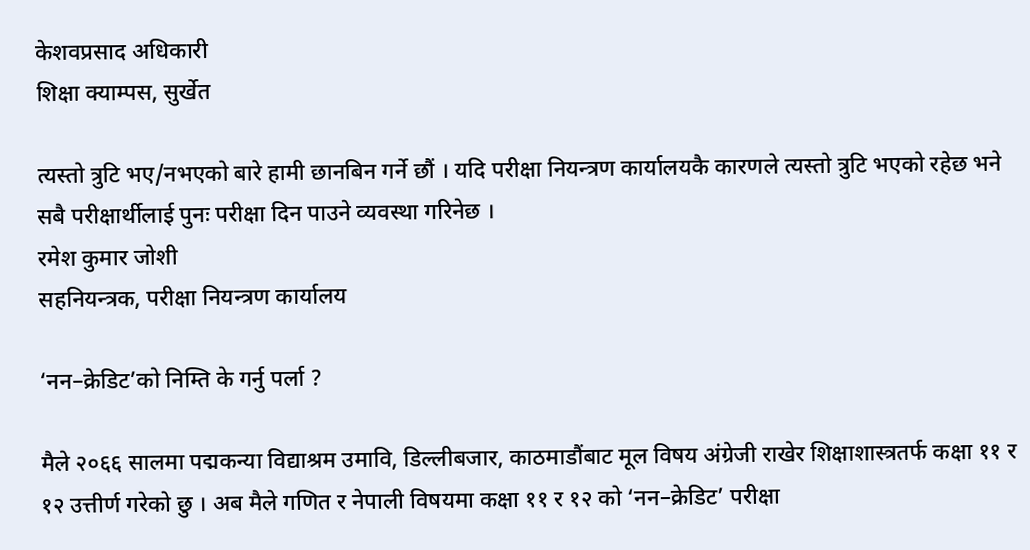केशवप्रसाद अधिकारी
शिक्षा क्याम्पस, सुर्खेत

त्यस्तो त्रुटि भए/नभएको बारे हामी छानबिन गर्ने छौं । यदि परीक्षा नियन्त्रण कार्यालयकै कारणले त्यस्तो त्रुटि भएको रहेछ भने सबै परीक्षार्थीलाई पुनः परीक्षा दिन पाउने व्यवस्था गरिनेछ ।
रमेश कुमार जोशी
सहनियन्त्रक, परीक्षा नियन्त्रण कार्यालय

‘नन–क्रेडिट’को निम्ति के गर्नु पर्ला ?

मैले २०६६ सालमा पद्मकन्या विद्याश्रम उमावि, डिल्लीबजार, काठमाडौंबाट मूल विषय अंग्रेजी राखेर शिक्षाशास्त्रतर्फ कक्षा ११ र १२ उत्तीर्ण गरेको छु । अब मैले गणित र नेपाली विषयमा कक्षा ११ र १२ को ‘नन–क्रेडिट’ परीक्षा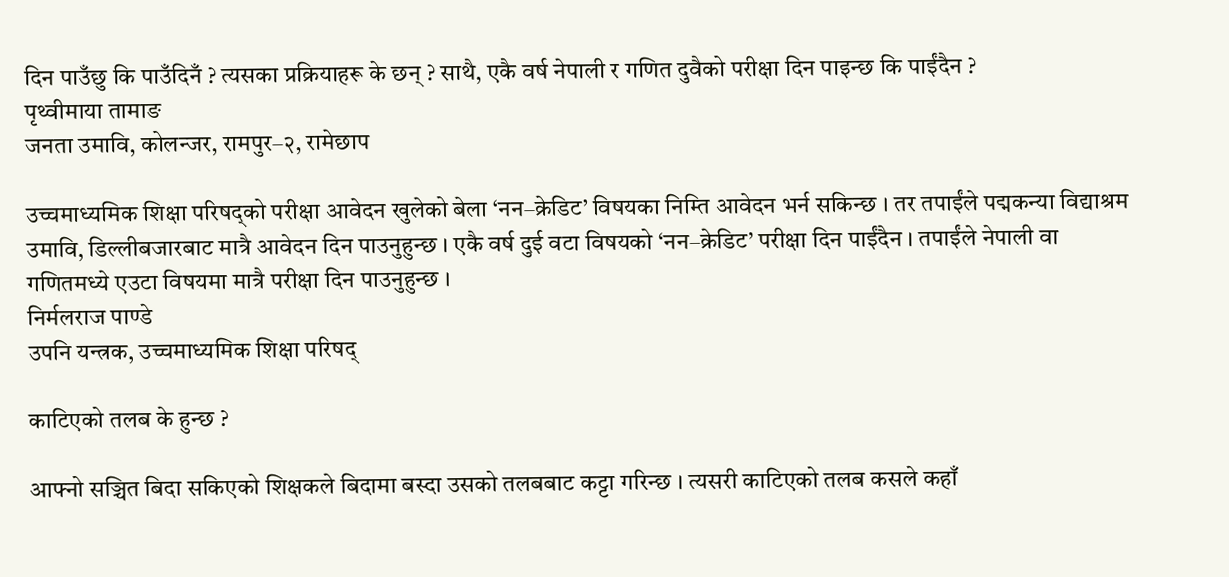दिन पाउँछु कि पाउँदिनँ ? त्यसका प्रक्रियाहरू के छन् ? साथै, एकै वर्ष नेपाली र गणित दुवैको परीक्षा दिन पाइन्छ कि पाईंदैन ?
पृथ्वीमाया तामाङ
जनता उमावि, कोलन्जर, रामपुर–२, रामेछाप

उच्चमाध्यमिक शिक्षा परिषद्को परीक्षा आवेदन खुलेको बेला ‘नन–क्रेडिट’ विषयका निम्ति आवेदन भर्न सकिन्छ । तर तपाईंले पद्मकन्या विद्याश्रम उमावि, डिल्लीबजारबाट मात्रै आवेदन दिन पाउनुहुन्छ । एकै वर्ष दुई वटा विषयको ‘नन–क्रेडिट’ परीक्षा दिन पाईंदैन । तपाईंले नेपाली वा गणितमध्ये एउटा विषयमा मात्रै परीक्षा दिन पाउनुहुन्छ ।
निर्मलराज पाण्डे
उपनि यन्त्रक, उच्चमाध्यमिक शिक्षा परिषद्

काटिएको तलब के हुन्छ ?

आफ्नो सञ्चित बिदा सकिएको शिक्षकले बिदामा बस्दा उसको तलबबाट कट्टा गरिन्छ । त्यसरी काटिएको तलब कसले कहाँ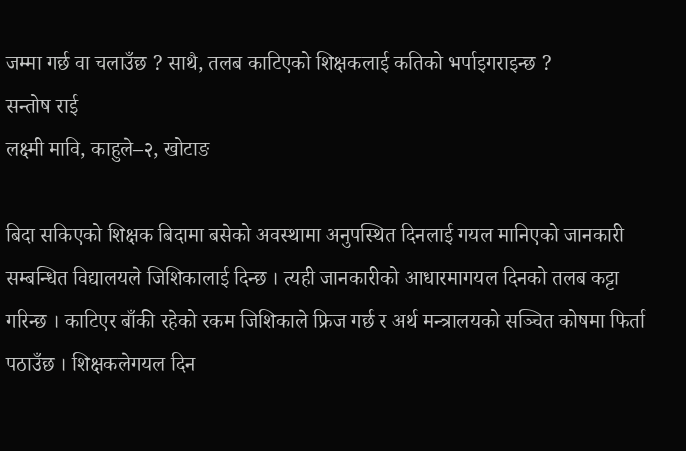जम्मा गर्छ वा चलाउँछ ? साथै, तलब काटिएको शिक्षकलाई कतिको भर्पाइगराइन्छ ?
सन्तोष राई
लक्ष्मी मावि, काहुले–२, खोटाङ

बिदा सकिएको शिक्षक बिदामा बसेको अवस्थामा अनुपस्थित दिनलाई गयल मानिएको जानकारी सम्बन्धित विद्यालयले जिशिकालाई दिन्छ । त्यही जानकारीको आधारमागयल दिनको तलब कट्टा गरिन्छ । काटिएर बाँकी रहेको रकम जिशिकाले फ्रिज गर्छ र अर्थ मन्त्रालयको सञ्चित कोषमा फिर्ता पठाउँछ । शिक्षकलेगयल दिन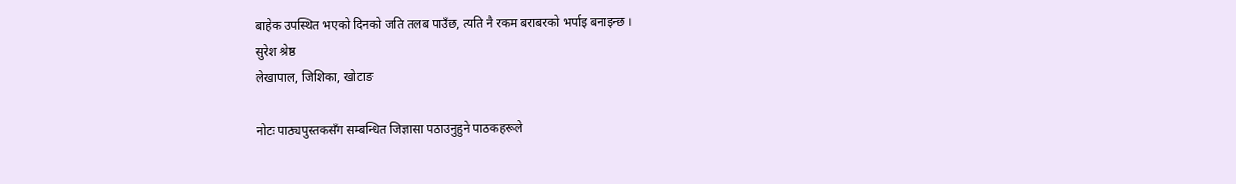बाहेक उपस्थित भएको दिनको जति तलब पाउँछ, त्यति नै रकम बराबरको भर्पाइ बनाइन्छ ।
सुरेश श्रेष्ठ
लेखापाल, जिशिका, खोटाङ

नोटः पाठ्यपुस्तकसँग सम्बन्धित जिज्ञासा पठाउनुहुने पाठकहरूले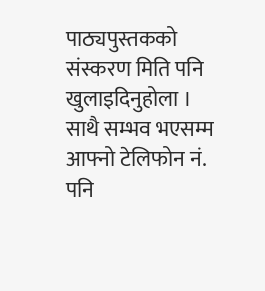पाठ्यपुस्तकको संस्करण मिति पनि खुलाइदिनुहोला । साथै सम्भव भएसम्म आफ्नो टेलिफोन नं. पनि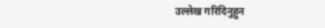उल्लेख गरिदिनुहुन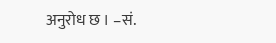अनुरोध छ । –सं.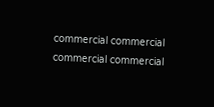commercial commercial commercial commercial